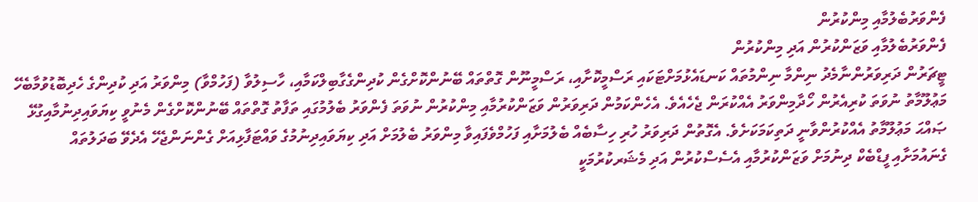ފެންވަރުބެލުމާއި މިންކުރުން
ފެންވަރުބެލުމާއި ވަޒަންކުރުން އަދި މިންކުރުން
ޓީޗަރުން ދަރިވަރުންނާމެދު ނިންމާ ނިންމުތައް ކަނޑައެޅުމަށްޓަކައި ރަސްމީކޮށާއި، ރަސްމީނޫން ގޮތްތައް ބޭނުންކޮށްގެން ކުދިންގެގާބިލްކަމާއި، ހާސިލުވާ (ފަހުމްވާ) މިންވަރު އަދި ކުދިންގެ ހެދިބޮޑުވުމާބެހޭ މަޢުލޫމާތު ނުވަތަ ކުރިއެރުން ހޯދާމިންވަރު އެއްކުރަން ޖެހެއެވެ. އެހެންކަމުން ދަރިވަރުން ވަޒަންކުރުމާއި މިންކުރުން ނުވަތަ ފެންވަރު ބެލުމުގައި ތަފާތު ގޮތްތައް ބޭނުންކޮށްގެން މެނުވީ ކިޔަވައިދިނުމާއިގުޅޭ ޞައްޙަ މަޢުލޫމާތު އެއްކުރުންވާނީ ދަތިކަމަކަށެވެ. އެގޮތުން ދަރިވަރު ހުރި ހިސާބެއް ބެލުމަށާއި ފަހުމްވެފައިވާ މިންވަރު ބެލުމަށް އަދި ކިޔަވައިދިނުމުގެ ވައްޓަފާޅިއަށް ގެންނަންޖެހޭ އެދެވޭ ބަދަލުތައް ގެނައުމަށާއި ފީޑްބެކް ދިނުމަށް ވަޒަންކުރުމާއި އެސެސްކުރުން އަދި މެޝަރކުރުމަކީ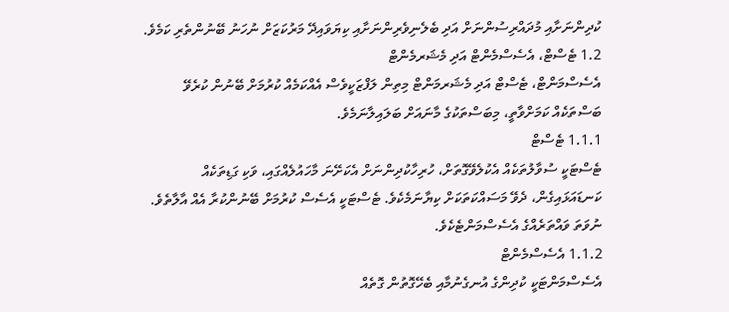ކުދިންނަށާއި މުދައްރިސުންނަށް އަދި ބެލެނިވެރިންނަށާއި ކިޔަވައިދޭ މަރުކަޒަށް ނުހަނު ބޭނުންތެރި ކަމެވެ.
1.2 ޓެސްޓް، އެސެސްމެންޓް އަދި މެޝަރމެންޓް
އެސެސްމަންޓް، ޓެސްޓް އަދި މެޝަރމަންޓް މިތިން ލަފްޒަކީވެސް އެއްކަމެއް ކުރުމަށް ބޭނުން ކުރެވޭ ބަސްތަކެއް ކަމަށްވާތީ، މިބަސްތަކުގެ މާނައަށް ބަލައިލާނަމެވެ.
1.1.1 ޓެސްޓް
ޓެސްޓަކީ ސުވާލުތަކެއް އެކުލެވޭގޮތަށް، ހުރިހާކުދިންނަށް އެކަށޭނަ މާހައުލެއްގައި، ވަކި ގަޑިތަކެއް ކަނޑައަޅައިގެން، ދެވޭ މަސައްކަތަކަށް ކިޔާނަމެކެވެ. ޓެސްޓަކީ އެސެސް ކުރުމަށް ބޭނުންކުރާ އެއް އާލާތެވެ. ނުވަތަ ވައްތަރެއްގެ އެސެސްމަންޓެކެވެ.
1.1.2 އެސެސްމެންޓް
އެސެސްމަންޓަކީ ކުދިންގެ އުނގެނުމާއި ބެހޭގޮތުން ގޮތެއް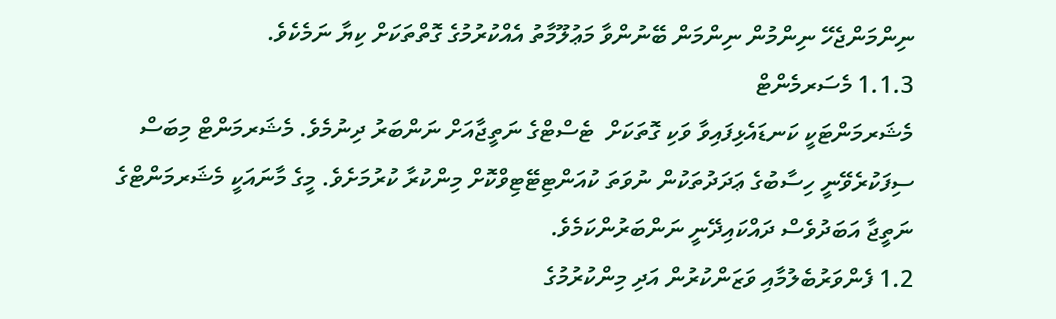ނިންމަންޖެހޭ ނިންމުން ނިންމަން ބޭނުންވާ މަޢުލޫމާތު އެއްކުރުމުގެ ގޮތްތަކަށް ކިޔާ ނަމެކެވެ.
1.1.3 މެސަރމެންޓް
މެޝަރމަންޓަކީ ކަނޑައެޅިފައިވާ ވަކި ގޮތަކަށް  ޓެސްޓްގެ ނަތީޖާއަށް ނަންބަރު ދިނުމެވެ. މެޝަރމަންޓް މިބަސް ސިފަކުރެވޭނީ ހިސާބުގެ ޢަދަދުތަކުން ނުވަތަ ކުއަންޓިޓޭޓިވްކޮށް މިންކުރާ ކުރުމަށެވެ. މީގެ މާނައަކީ މެޝަރމަންޓްގެ ނަތީޖާ އަބަދުވެސް ދައްކައިދޭނީ ނަންބަރުންކަމެވެ.
1.2 ފެންވަރުބެލުމާއި ވަޒަންކުރުން އަދި މިންކުރުމުގެ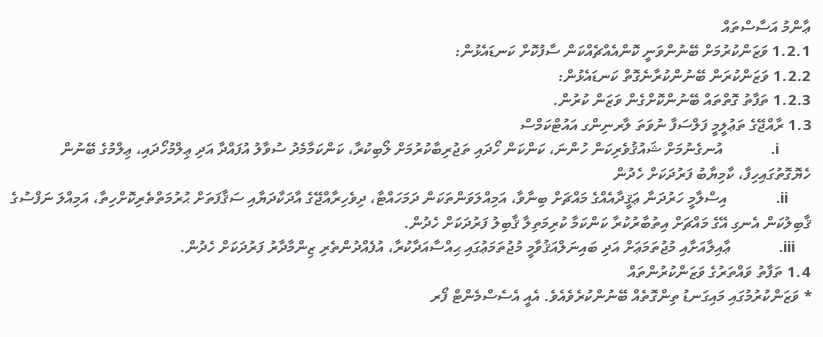ޢާންމު އަސާސްތައް
1.2.1 ވަޒަންކުރުމަށް ބޭނުންވަނީ ކޮންއެއްޗެއްކަން ސާފުކޮށް ކަނޑައެޅުން:
1.2.2 ވަޒަންކުރަން ބޭނުންކުރާނެގޮތް ކަނޑައެޅުން:
1.2.3 ތަފާތު ގޮތްތައް ބޭނުންކޮށްގެން ވަޒަން ކުރުން.
1.3 ރާއްޖޭގެ ތަޢުލީމީ ފަލްސަފާ ނުވަތަ ލާރނިންގ އައުޓްކަމްސް
        i.            އުނގެނުމަށް ޝައުޤުވެރިކަން ހުންނަ، ކަންކަން ހޯދައި ތަޖުރިބާކުރުމަށް ލޯބިކުރާ، ކަންކަމާމެދު ސުވާލު އުފައްދާ އަދި ޢިލްމުހޯދައި، ޢިލްމުގެ ބޭނުން ހެޔޮގޮތުގައިހިފާ، ކާމިޔާބު ފަރުދަކަށް ހެދުން
      ii.            އިސްލާމީ ހަރުދަނާ ޢަޤީދާއެއްގެ މައްޗަށް ބިނާވާ، އަމިއްލަވަންތަކަން ދަމަހައްޓާ، ދިވެހިރާއްޖޭގެ އާދަކާދަޔާއި ސަޤާފަތަށް ޙުރުމަތްތެރިކޮށްހިތާ، އަމިއްލަ ނަފްސުގެ ޤާބިލުކަން އެނގި އޭގެ މައްޗަށް އިތުބާރުކުރާ ކަންކަމާ ކުރިމަތިލާ ޤާބިލު ފަރުދަކަށް ހެދުން.
    iii.            ޢާއިލާއަށާއި މުޖުތަމަޢަށް އަދި ބައިނަލްއަޤުވާމީ މުޖުތަމަޢުގައި ޙިއްސާއަދާކުރާ، އުފެއްދުންތެރި ޒިންމާދާރު ފަރުދަކަށް ހެދުން.
1.4 ތަފާތު ވައްތަރުގެ ވަޒަންކުރުންތައް
* ވަޒަންކުރުމުގައި މައިގަނޑު ތިންގޮތެއް ބޭނުންކުރެވެއެވެ. އެއީ އެސެސްމެންޓް ފޯރ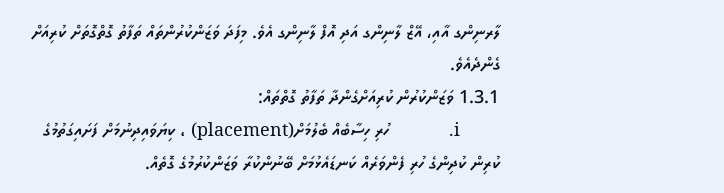ލާރނިންގ އާއި، އޭޒް ލާނިންގ އަދި އޮފް ލާނިންގ އެވެ. މިފަދަ ވަޒަންކުރުންތައް ތަފާތު ގޮތްގޮތަށް ކުރިއަށް ގެންދެއެވެ.
1.3.1 ވަޒަންކުރުން ކުރިއަށްގެންދާ ތަފާތު ގޮތްތައް:
        i.            ހުރި ހިސާބެއް ބެލުމަށް(placement) ، ކިޔަވައިދިނުމަށް ފަށައިގަތުމުގެ ކުރިން ކުދިންގެ ހުރި ފެންވަރެއް ކަނޑައެޅުމަށް ބޭނުންކުރާ ވަޒަންކުރުމުގެ ގޮތެއް.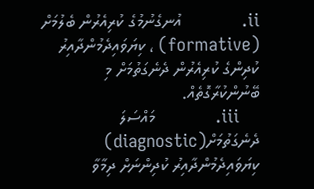ii.            އުނގެނުމުގެ ކުރިއެރުން ބެލުމަށް (formative) ، ކިޔަވައިދެމުންދާއިރު ކުދިންގެ ކުރިއެރުން ދެނެގަތުމަށް މި ބޭނުންކުރާގޮތެއް.
    iii.            މައްސަލަ ދެނެގަތުމަށް(diagnostic)  ކިޔަވައިދެމުންދާއިރު ކުދިންނަށް ދިމާވާ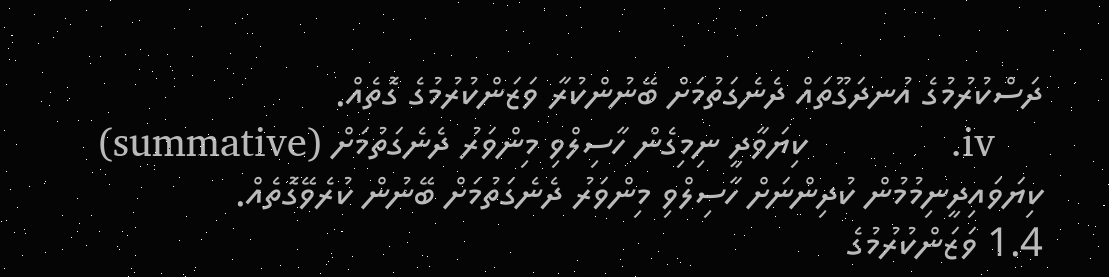ދަސްކުރުމުގެ އުނދަގޫތައް ދެނެގަތުމަށް ބޭނުންކުރާ ވަޒަންކުރުމުގެ ގޮތެއް.
    iv.            ކިޔަވާދީ ނިމިގެން ހާސިލްވި މިންވަރު ދެނެގަތުމަށް (summative) ކިޔަވައިދީނިމުމުން ކުދިންނަށް ހާސިލްވި މިންވަރު ދެނެގަތުމަށް ބޭނުން ކުރެވޭގޮތެއް.
1.4 ވަޒަންކުރުމުގެ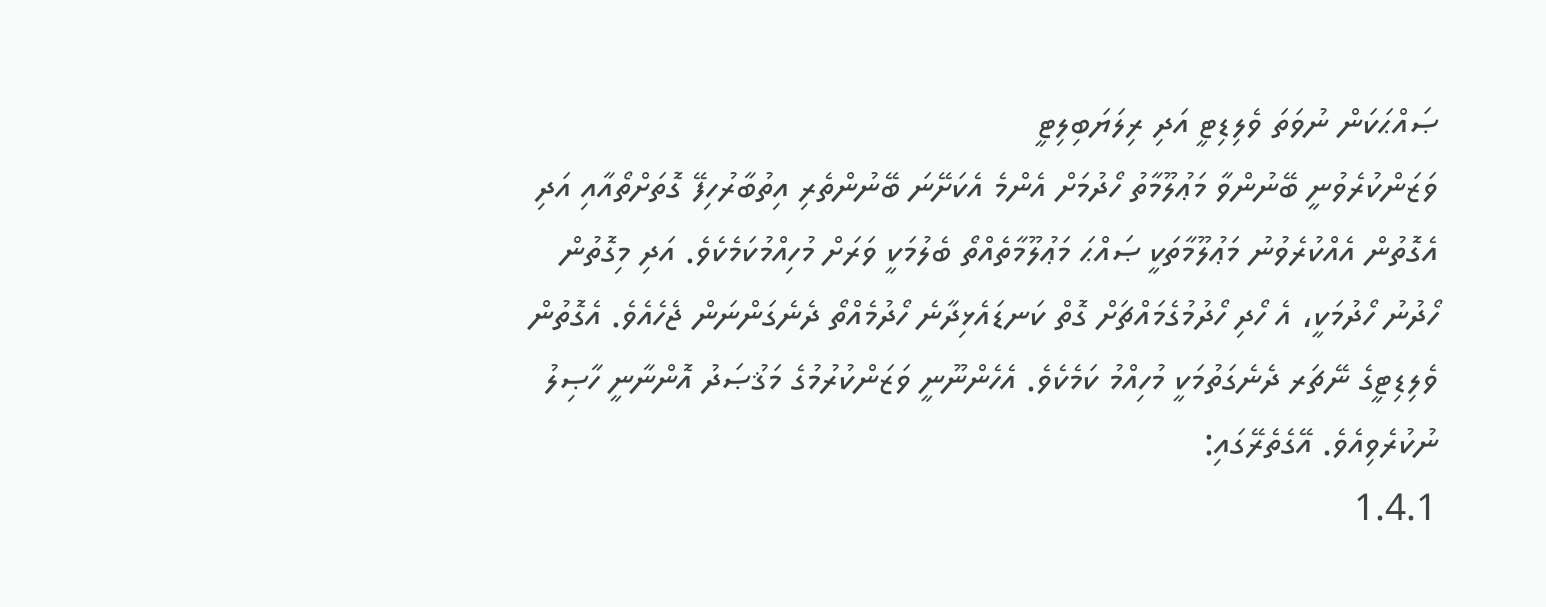ޞައްޙަކަން ނުވަތަ ވެލިޑިޓީ އަދި ރިލަޔަބިލިޓީ
ވަޒަންކުރެވުނީ ބޭނުންވާ މަޢުލޫމާތު ހޯދުމަށް އެންމެ އެކަށޭނަ ބޭނުންތެރި އިތުބާރުހިފޭ ގޮތަށްތޯއާއި އަދި އެގޮތުން އެއްކުރެވުނު މަޢުލޫމާތަކީ ޞައްޙަ މަޢުލޫމާތެއްތޯ ބެލުމަކީ ވަރަށް މުހިއްމުކަމެކެވެ. އަދި މިގޮތުން ހޯދުނު ހޯދުމަކީ، އެ ހޯދި ހޯދުމުގެމައްޗަށް ގޮތް ކަނޑައެޅިދާނެ ހޯދުމެއްތޯ ދެނެގަންނަން ޖެހެއެވެ. އެގޮތުން ވެލިޑިޓީގެ ނޭޗަރ ދެނެގަތުމަކީ މުހިއްމު ކަމެކެވެ. އެހެންނޫނީ ވަޒަންކުރުމުގެ މަޤުޞަދު އޮންނާނީ ހާޞިލު ނުކުރެވިއެވެ. އޭގެތެރޭގައި:
1.4.1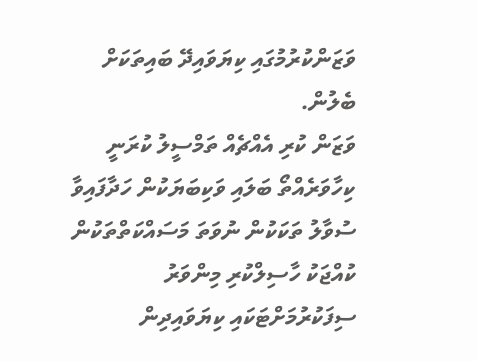ވަޒަންކުރުމުގައި ކިޔަވައިދޭ ބައިތަކަށް ބެލުން.
ވަޒަން ކުރި އެއްޗެއް ތަމްސީލު ކުރަނީ ކިހާވަރެއްތޯ ބަލައި ވަކިބަޔަކުން ހަދާފައިވާ ސުވާލު ތަކަކުން ނުވަތަ މަސައްކަތްތަކުން ކުއްޖަކު ހާސިލްކުރި މިންވަރު ސިފަކުރުމަށްޓަކައި ކިޔަވައިދިން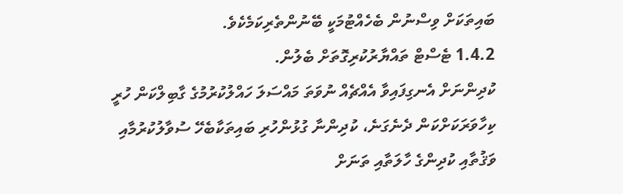ބައިތަކަށް ވިސްނުން ބެހެއްޓުމަކީ ބޭނުންތެރިކަމެކެވެ.
1.4.2 ޓެސްޓް ތައްޔާރުކުރިގޮތަށް ބެލުން.
ކުދިންނަށް އެނގިފައިވާ އެއްޗެއް ނުވަތަ މައްސަލަ ހައްލުކުރުމުގެ ގާބިލްކަން ހުރީ ކިހާވަރަކަށްކަން ދެނެގަނެ، ކުދިންނާ ގުޅުންހުރި ބައިތަކާބެހޭ ސުވާލުކުރުމާއި ވަޤުތާއި ކުދިންގެ ހާލަތާއި ތަނަށް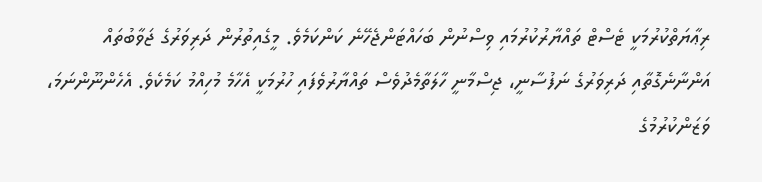ރިޢާޔަތްކުރުމަކީ ޓެސްޓް ތައްޔާރުކުރުމައި ވިސްނުން ބަހައްޓަންޖެހޭނެ ކަންކަމެވެ. މީގެއިތުރުން ދަރިވަރުގެ ޖަވާބުތައް އަންނާނެގޮތާއި ދަރިވަރުގެ ނަފުސާނީ، ޖިސްމާނީ ހާލަތާމެދުވެސް ތައްޔާރުވެފައި ހުރުމަކީ އެހާމެ މުހިއްމު ކަމެކެވެ. އެހެންނޫންނަމަ، ވަޒަންކުރުމުގެ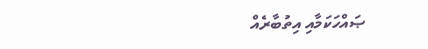ޞައްހަކަމާއި އިތުބާރެއް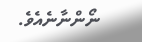ނޯންނާނެއެވެ.